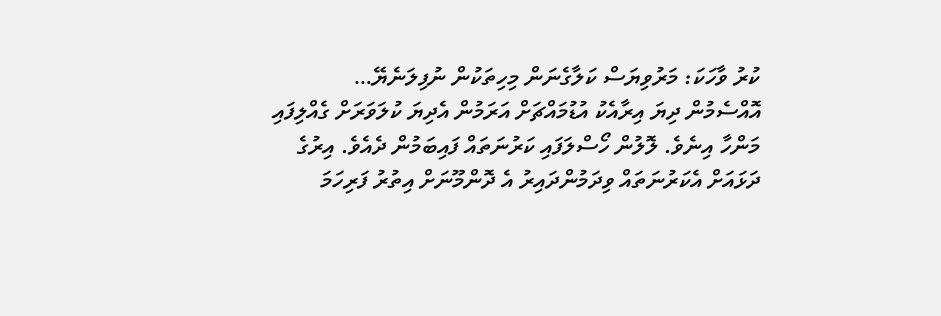ކުރު ވާހަކަ: މަރުވިޔަސް ކަލާގެނަން މިހިތަކުން ނުފިލަނެޔޭ…
އޮއްސެމުން ދިޔަ އިރާއެކު އުޑުމައްޗަށް އަރަމުން އެދިޔަ ކުލަވަރަށް ގެއްލިފައި މަންހާ އިނެވެ. ލޮލުން ހޯސްލަފައި ކަރުނަތައް ފައިބަމުން ދެއެވެ. އިރުގެ ދަޅައަށް އެކަރުނަތައް ވިދަމުންދައިރު އެ ދޮންމޫނަށް އިތުރު ފަރިހަމަ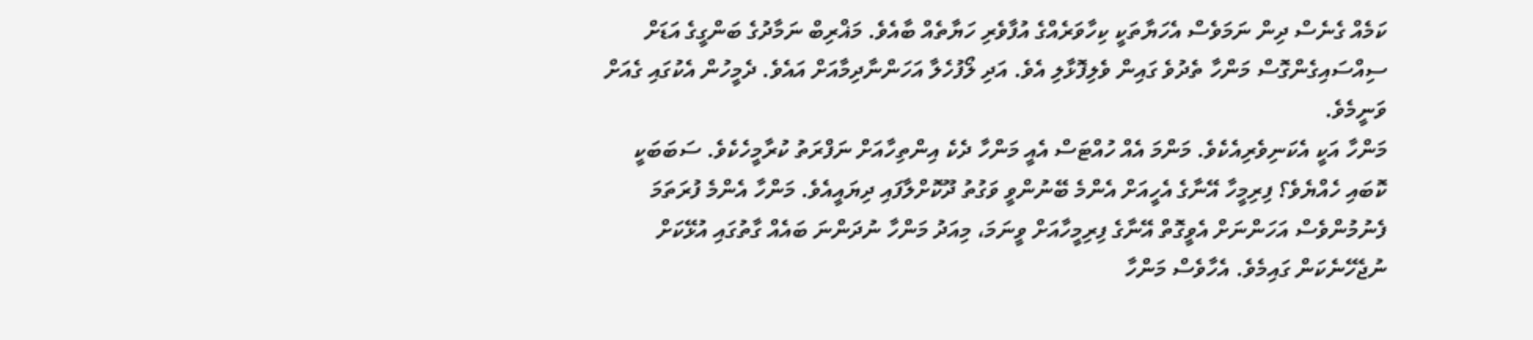ކަމެއް ގެނެސް ދިން ނަމަވެސް އެހަޔާތަކީ ކިހާވަރެއްގެ އުފާވެރި ހަޔާތެއް ބާއެވެ. މަޣްރިބް ނަމާދުގެ ބަންގީގެ އަޑަށް ސިއްސައިގެންގޮސް މަންހާ ތެދުވެ ގައިން ވެލިފޮޅާލި އެވެ. އަދި ލޯފުހެލާ އަހަންނާދިމާއަށް އައެވެ. ދެމީހުން އެކުގައި ގެއަށް ވަނީމެވެ.
މަންހާ އަކީ އެކަނިވެރިއެކެވެ. މަންމަ އެއް ހުއްޓަސް އެއީ މަންހާ ދެކެ އިންތިހާއަށް ނަފްރަތު ކުރާމީހެކެވެ. ސަބަބަކީ ކޮބައި ހެއްޔެވެ؟ ފިރިމީހާ އޭނާގެ އެހީއަށް އެންމެ ބޭނުންވީ ވަގުތު ދޫކޮށްލާފައި ދިޔައީއެވެ. މަންހާ އެންމެ ފުރަތަމަ ފެނުމުންވެސް އަހަންނަށް އެވީގޮތް އޭނާގެ ފިރިމީހާއަށް ވީނަމަ، މިއަދު މަންހާ ނުދަންނަ ބައެއް ގާތުގައި އުޅޭކަށް ނުޖެހޭނެކަން ގައިމެވެ. އެހާވެސް މަންހާ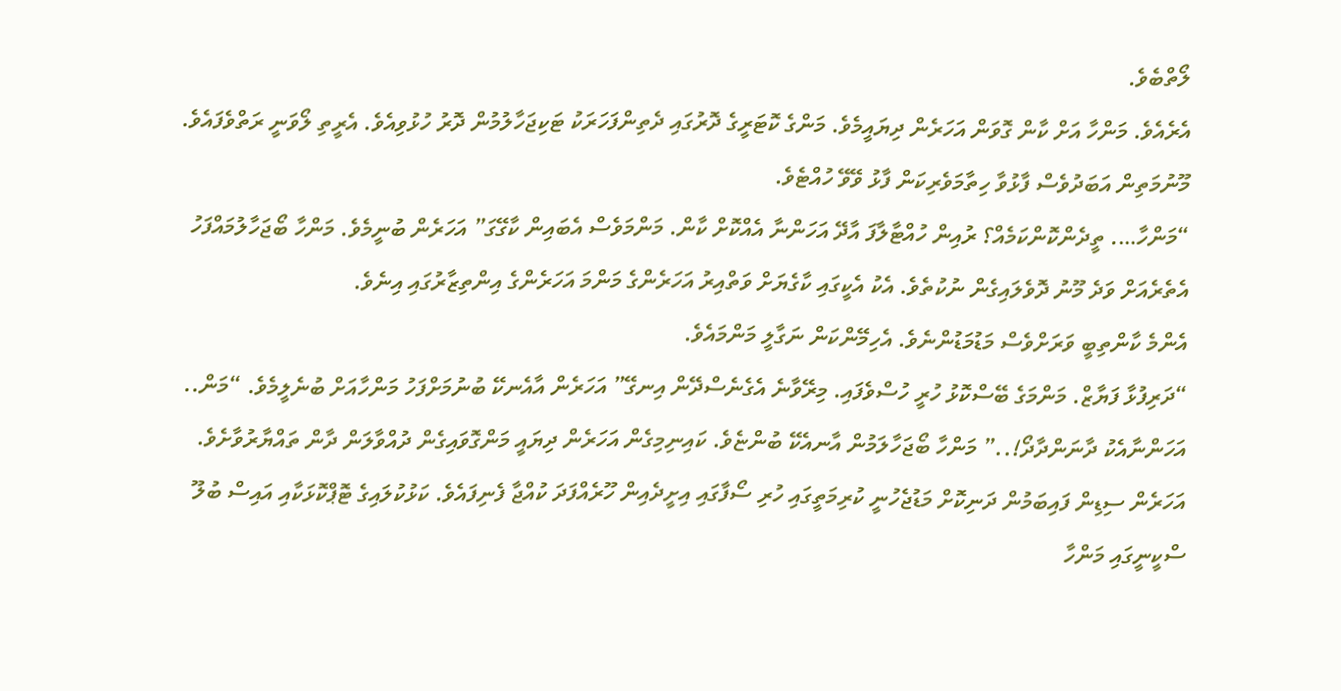ލޯތްބެވެ.
އެރެއެވެ. މަންހާ އަށް ކާން ގޮވަން އަހަރެން ދިޔައީމެވެ. މަންގެ ކޮޓަރީގެ ދޮރުގައި ދެތިންފަހަރަކު ޓަކިޖަހާލުމުން ދޮރު ހުޅުވިއެވެ. އެރީތި ލޯވަނީ ރަތްވެފައެވެ. މޫނުމަތިން އަބަދުވެސް ފާޅުވާ ހިތާމަވެރިކަން ފާޅު ވޭވޭ ހުއްޓެވެ.
“މަންހާ…. ތީދެންކޮންކަމެއް؟ ރުއިން ހުއްޓާލާފަ އާދޭ އަހަންނާ އެއްކޮށް ކާން. މަންމަވެސް އެބައިން ކާގޭގަ” އަހަރެން ބުނީމެވެ. މަންހާ ބޯޖަހާލުމައްފަހު އެތެރެއަށް ވަދެ މޫނު ދޮވެލައިގެން ނުކުތެވެ. އެކު އެކީގައި ކާގެޔަށް ވަތްއިރު އަހަރެންގެ މަންމަ އަހަރެންގެ އިންތިޒާރުގައި އިނެވެ.
އެންމެ ކާންތިބީ ވަރަށްވެސް މަޑުމަޑުންނެވެ. އެހިމޭންކަން ނަގާލީ މަންމައެވެ.
“ދަރިފުޅާ ފަޔާޒް. މަންމަގެ ބޭސްކޮޅު ހުރީ ހުސްވެފައި. މިރޭވާނެ އެގެނެސްދޭން އިނގޭ” އަހަރެން އާއެނކޭ ބުނުމަށްފަހު މަންހާއަށް ބުނެލީމެވެ. “މަން.. އަހަންނާއެކު ދާނަންދާދޯ!..” މަންހާ ބޯޖަހާލަމުން އާނއެކޭ ބުންޏެވެ. ކައިނިމިގެން އަހަރެން ދިޔައީ މަންގޮވައިގެން ދުއްވާލަން ދާން ތައްޔާރުވާށެވެ.
އަހަރެން ސިޑިން ފައިބަމުން ދަނިކޮށް މަޑުޖެހުނީ ކުރިމަތީގައި ހުރި ސޯފާގައި އިށީދެއިން ހޫރެއްފަދަ ކުއްޖާ ފެނިފައެވެ. ކަޅުކުލައިގެ ޓޮޕްކޮޅަކާއި އައިސް ބުލޫ ސްކީނީގައި މަންހާ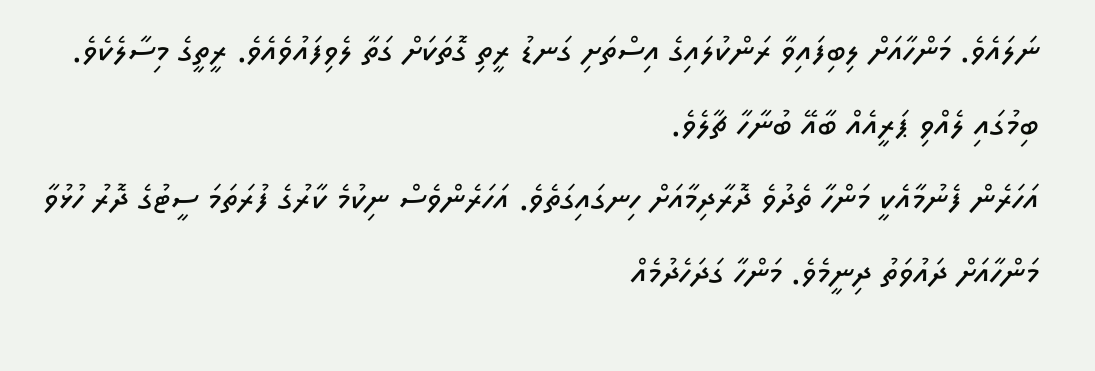ނަލައެވެ. މަންހާއަށް ލިބިފައިވާ ރަންކުލައިގެ އިސްތަށި ގަނޑު ރީތި ގޮތަކަށް ގަތާ ލެވިފައުވެއެވެ. ރީތީގެ މިސާލެކެވެ. ބިމުގައި ލެއްވި ޕަރީއެއް ބާއޭ ބުނާހާ ޗާލެވެ.
އަހަރެން ފެނުމާއެކީ މަންހާ ތެދުވެ ދޮރާދިމާއަށް ހިނގައިގަތެވެ. އަހަރެންވެސް ނިކުމެ ކާރުގެ ފުރަތަމަ ސީޓުގެ ދޮރު ހުޅުވާ މަންހާއަށް ދައުވަތު ދިނީމެވެ. މަންހާ ގަދަހެދުމެއް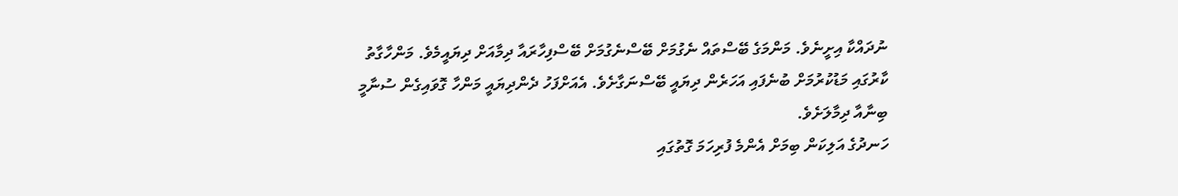ނުދައްކާ އިށީނެވެ. މަންމަގެ ބޭސްތައް ނެގުމަށް ބޭސްނެގުމަށް ބޭސްފިހާރައާ ދިމާއަށް ދިޔައީމެވެ. މަންހާގާތު ކާރުގައި މަޑުކުރުމަށް ބުނެފައި އަހަރެން ދިޔައީ ބޭސްނަގާށެވެ. އެއަށްފަހު ދެންދިޔައީ މަންހާ ގޮވައިގެން ސުނާމީ ބިނާއާ ދިމާލަށެވެ.
ހަނދުގެ އަލިކަން ބިމަށް އެންމެ ފުރިހަމަ ގޮތުގައި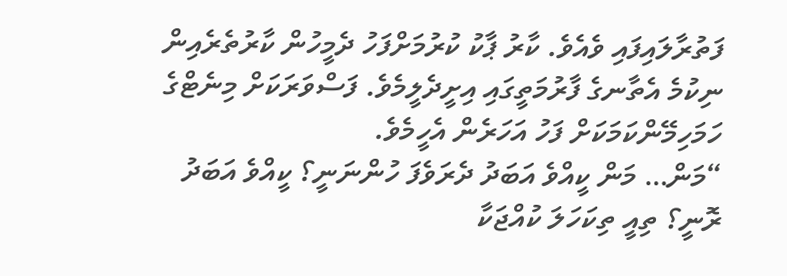ފަތުރާލައިފައި ވެއެވެ. ކާރު ޕާކު ކުރުމަށްފަހު ދެމީހުން ކާރުތެރެއިން ނިކުމެ އެތާނގެ ފާރުމަތީގައި އިށީދެލީމެވެ. ފަސްވަރަކަށް މިނެޓްގެ ހަމަހިމޭންކަމަކަށް ފަހު އަހަރެން އެހީމެވެ.
“މަން… މަން ކީއްވެ އަބަދު ދެރަވެފަ ހުންނަނީ؟ ކީއްވެ އަބަދު ރޮނީ؟ ތިއީ ތިކަހަލަ ކުއްޖަކާ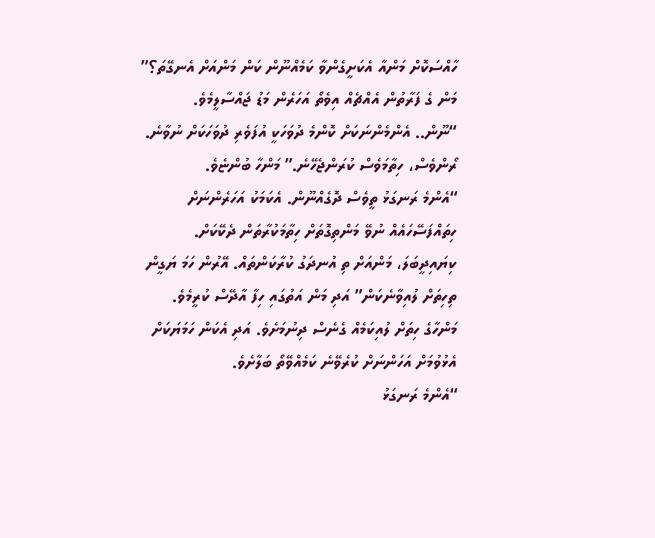ހާއްސަކޮށް މަންއާ އެކަށީގެންވާ ކަމެއްނޫން ކަން މަންއަށް އެނގޭތަ؟” މަން ގެ ފަރާތުން އެއްޗެއް އިވެތޯ އަހަރެން މަޑު ޖައްސާލީމެވެ.
“ނޫން.. އެންމެންނަކަށް ކޮންމެ ދުވަހަކީ އުފަވެރި ދުވަހަކަށް ނުވާނެ. ރޯންވެސް، ހިތާމަވެސް ކުރަންޖެހޭނެ.” މަންހާ ބުންޏެވެ.
“އެންމެ ރަނގަޅު ތީވެސް ދޮގެއްނޫން. އެކަމަކު އަހަރެންނަށް ހިތައްފަސޭހައެއް ނުވޭ މަންތިގޮތަށް ހިތާމަކުރާތަން ދެކޭކަށް. ކިޔައިދީބަލަ، މަންއަށް ތި އުނދަގު ކުރާކަންތައް. އޭރުން ހަމަ ޔަގީން ތިހިތަށް ލުއިވާނެކަން” އަދި މަން އަތުގައި ހިފާ އާދޭސް ކުރީމެވެ. މަންހާގެ ހިތަށް ލުއިކަމެއް ގެނެސް ދިނުމަށެވެ. އަދި އެކަން ހަމަޔަކަށް އެޅުވުމަށް އަހަންނަށް ކުރެވޭނެ ކަމެއްވޭތޯ ބަލާށެވެ.
“އެންމެ ރަނގަޅު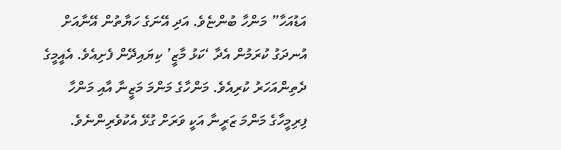އަޑުއަހާ” މަންހާ ބުންޏެވެ. އަދި އޭނަގެ ހަޔާތުން އޭނާއަށް އުނދަގު ކުރަމުން އެދާ ‘ކަޅު މާޒީ’ ކިޔައިދޭން ފެށިއެވެ. އެއީމީގެ ދެތިންއަހަރު ކުރިއެވެ. މަންހާގެ މަންމަ މަޒީނާ އާއި މަންހާ ފިރިމީހާގެ މަންމަ ޒަރީނާ އަކީ ވަރަށް ގުޅޭ އެކުވެރިންނެވެ.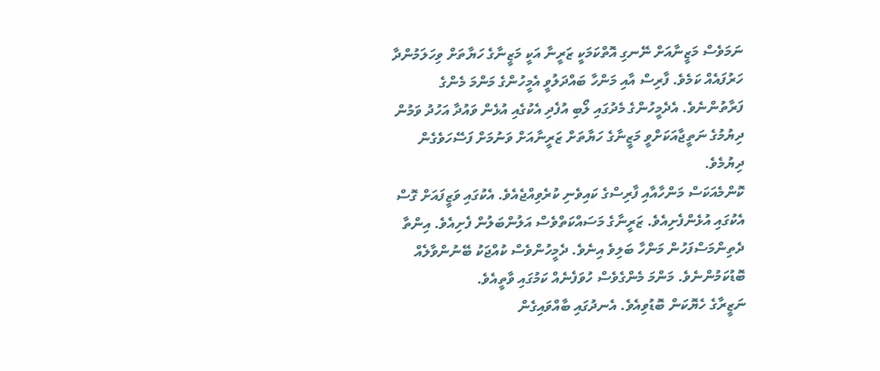ނަމަވެސް މަޒީނާއަށް ނޭނގި އޮތްކަމަކީ ޒަރީނާ އަކީ މަޒީނާގެ ހަޔާތަށް ވިހަލަމުންދާ ހަރުފައެއް ކަމެވެ. ފާރިސް އާއި މަންހާ ބައްދަލުވީ އެމީހުންގެ މަންމަ މެންގެ ފަރާތުންނެވެ. އެދެމީހުންގެ މެދުގައި ލޯބި އުފެދި އެކުގެއި އުޅެން ވައުދާ އަހުދު ވަމުން ދިޔުމުގެ ނަތީޖާއަކަށްވީ މަޒީނާގެ ހަޔާތަށް ޒަރީނާއަށް ވަނުމަށް ފަސޭހަވެގެން ދިޔުމެވެ.
ކޮންމެއަކަސް މަންހާއާއި ފާރިސްގެ ކައިވެނި ކުރެވިއްޖެއެވެ. އެކުގައި ވަޒީފައަށް ގޮސް އެކުގައި އުޅެންފެށިއެވެ. ޒަރީނާގެ މަސައްކަތްވެސް އަލުންބަލުން ފެށިއެވެ. އިންތާ ދެތިންމަސްފަހުން މަންހާ ބަލިވެ އިނެވެ. ދެމީހުންވެސް ކުއްޖަކު ބޭނުންވާލެއް ބޮޑުކަމުންނެވެ. މަންމަ މެންގެވެސް ހުވަފެނެއް ކަމުގައި ވާތީއެވެ.
ނަޒީރާގެ ހެޔޮކަން ބޮޑުވިއެވެ. އެނދުގައި ބާއްވައިގެން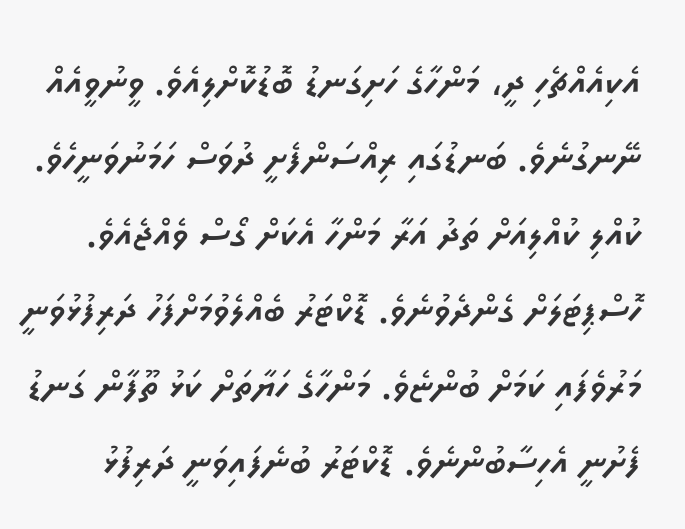އެކިއެއްޗެހި ދީ، މަންހާގެ ހަށިގަނޑު ބޮޑުކޮށްލިއެވެ. ވީނުވީއެއް ނޭނގުނެވެ. ބަނޑުގައި ރިއްސަންފެށީ ދުވަސް ހަމަނުވަނީހެވެ. ކުއްލި ކުއްލިއަށް ތަދު އަރާ މަންހާ އެކަށް ގޯސް ވެއްޖެއެވެ. ހޮސްޕިޓަލަށް ގެންދެވުނެވެ. ޑޮކްޓަރު ބެއްލެވުމަށްފަހު ދަރިފުޅުވަނީ މަރުވެފައި ކަމަށް ބުންޏެވެ. މަންހާގެ ހަޔާތަށް ކަޅު ތޫފާން ގަނޑު ފެށުނީ އެހިސާބުންނެވެ. ޑޮކްޓަރު ބުނެފައިވަނީ ދަރިފުޅު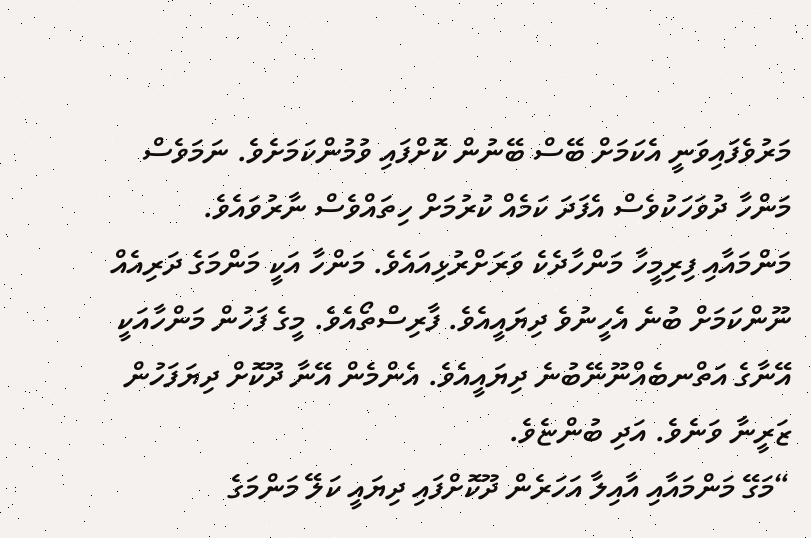މަރުވެފައިވަނީ އެކަމަށް ބޭސް ބޭނުން ކޮށްފައި ވުމުންކަމަށެވެ. ނަމަވެސް މަންހާ ދުވަހަކުވެސް އެފަދަ ކަމެއް ކުރުމަށް ހިތައްވެސް ނާރުވައެވެ.
މަންމައާއި ފިރިމީހާ މަންހާދެކެ ވަރަށްރުޅިއައެވެ. މަންހާ އަކީ މަންމަގެ ދަރިއެއް ނޫންކަމަށް ބުނެ އެހީނުވެ ދިޔައީއެވެ. ފާރިސްތޯއެވެ. މީގެ ފަހުން މަންހާއަކީ އޭނާގެ އަތްނބެއްނޫނޭބުނެ ދިޔައީއެވެ. އެންމެން އޭނާ ދޫކޮށް ދިޔަފަހުން ޒަރީނާ ވަނެވެ. އަދި ބުންޏެވެ.
“މަގޭ މަންމައާއި އާއިލާ އަހަރެން ދޫކޮށްފައި ދިޔައީ ކަލޭ މަންމަގެ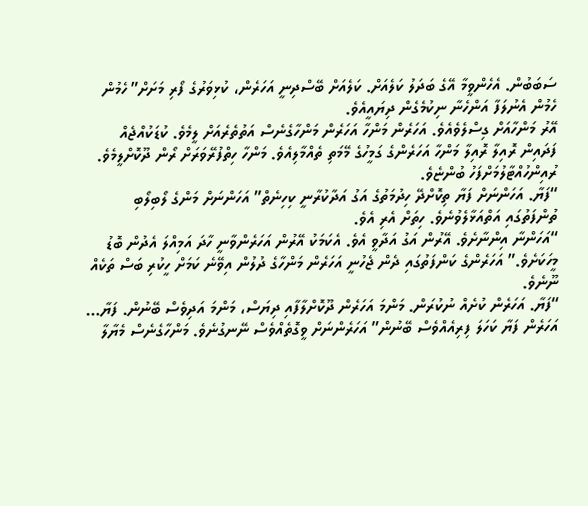ސަބަބުން. އެހެންވީމާ އޭގެ ބަދަލު ކަލެއަށް. ކަލެއަށް ބޭސްދިނީ އަހަރެން، ކުޅިވަރުގެ ފޯރި މަށަށް” ހެމުން ހެމުން އެނުލަފާ އަންހެނާ ނިކުމެގެން ދިޔައީއެވެ.
އޭރު މަންހާއަށް ގިސްލެވެއެވެ. އަހަރެން މަންހާ އަހަރެން މަންހާގެނެސް އަތުތެރެއަށް ލީމެވެ. ކުޑަކުއްޖެއް ފަދައިން ރޮއިލާ ރޮއިލާ މަންހާ އަހަރެންގެ ގަމީހުގެ މޭމަތި ތެއްމާލިއެވެ. މަންހާ ހިތްފުރޭވަރަށް ރޯން ދޫކޮށްލީމެވެ. ރުއިންހުއްޓާލުމަށްފަހު ބުންޏެވެ.
“ފަޔާ. އަހަންނަށް ފަޔާ ތިކޮށްދޭ ހިދުމަތުގެ އަގު އަދާކުރާނީ ކިހިނެތް” އަހަންނަށް މަންގެ ލޯބިލޯބި ތުންފަތުގައި އަތްއަޅާލެވުނެވެ. ހިތަށް އެރި އެވެ.
“އަހަންނާ އިންނާށެވެ. އޭރުން އަގު އަދާވީ އެވެ. އެކަމަކު އޭރުން އަހަރެންވާނީ ހާދަ އަމިއްލަ އެދުން ބޮޑު މީހަކަށެވެ.” އަހަރެންގެ ކަންފަތުގައި ދެން ޖެހުނީ އަހަރެން މަންހާގެ ދުލުން އިވޭނެ ކަމަށް ހީކުރި ބަސް ތަކެއް ނޫނެވެ.
“ފަޔާ. އަހަރެން ކުށެއް ނުކުރަން. މަންމަ އަހަރެން ދޫކޮށްލާފާއި ދިޔަސް، މަންމަ އަދިވެސް ބޭނުން. ފަޔާ… އަހަރެން ފަޔާ ކަހަލަ ފިރިއެއްވެސް ބޭނުން” އަހަރެންނަށް ވީގޮތެއްވެސް ނޭނގުނެވެ. މަންހާގެނެސް މެޔާލާ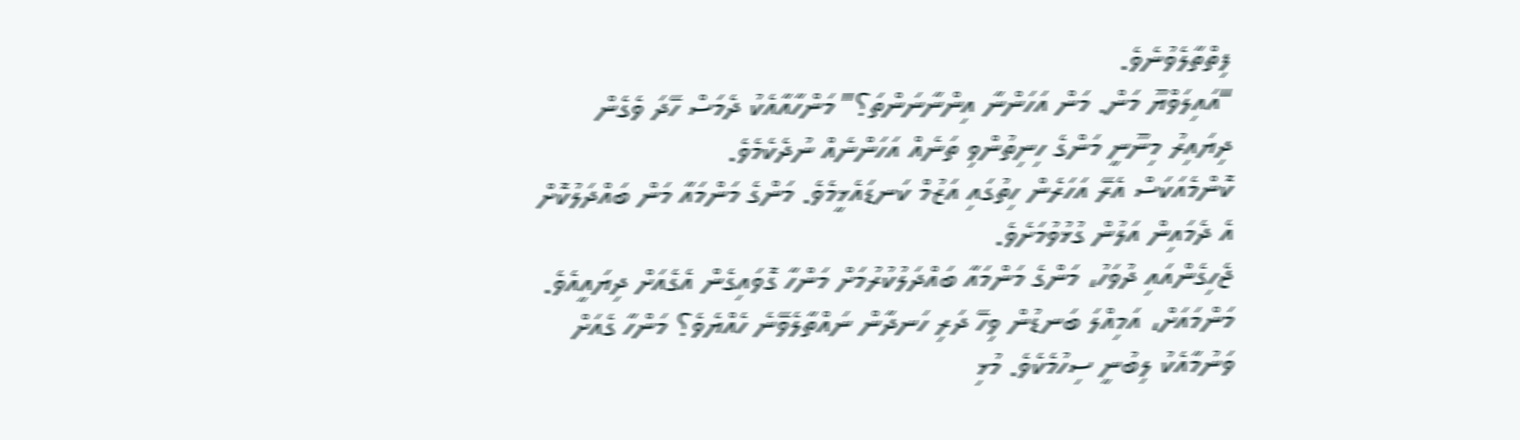ފިތްތާލެވުނެވެ.
“އައިލަވްޔޫ މަން. މަން އަހަންނާ އިންނާނަންތަ؟” މަންހާއާއެކު ދެމަސް ހޭދަ ވެގެން ދިޔައިރު މިނޫނީ މަންގެ ހިނިތުންވި ތަނެއް އަހަންނެއް ނުދެކެމެވެ.
ކޮންމެއަކަސް އެރޭ އަހަރެން ހިތުގައި އަޒުމް ކަނޑައެޅީމެވެ. މަންގެ މަންމައާ މަން ބައްދަލުކޮށް އެ ދެމައިން އަލުން ގުޅުވުމަށެވެ.
ޖެހިގެންއައި ދުވަހު، މަންގެ މަންމައާ ބައްދަލުކުރުމަށް މަންހާ ގޮވައިގެން އެގެއަށް ދިޔައީއެވެ. މަންމައަށް، އަމިއްލަ ބަނޑުން ވިހޭ ދަރި ހަނދާން ނައްތާލެވޭނެ ހެއްޔެވެ؟ މަންހާ ގެއަށް ވަނުމާއެކު ލިބުނީ ސިހުމެކެވެ. މުޅި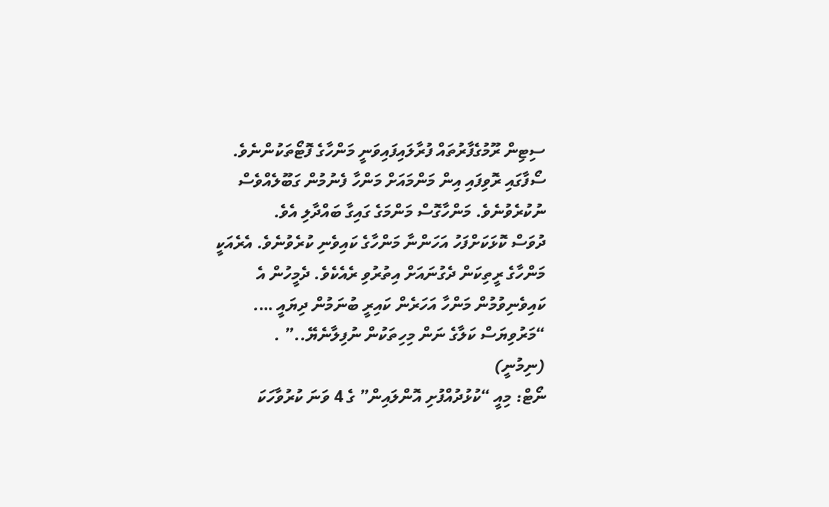ސިޓިން ރޫމުގެފާރުތައް ފުރާލައިފައިވަނީ މަންހާގެ ފޮޓޯތަކުންނެވެ. ސޯފާގައި ރޮވިފައި އިން މަންމައަށް މަންހާ ފެނުމުން ގަބޫލެއްވެސް ނުކުރެވުނެވެ. މަންހާގޮސް މަންމަގެ ގައިގާ ބައްދާލި އެވެ.
ދުވަސް ކޮޅަކަށްފަހު އަހަންނާ މަންހާގެ ކައިވެނި ކުރެވުނެވެ. އެރެއަކީ މަންހާގެ ރީތިކަން ދެގުނައަށް އިތުރުވި ރެއެކެވެ. ދެމީހުން އެ ކައިވެނިވުމުން މަންހާ އަހަރެން ކައިރީ ބުނަމުން ދިޔައީ …. “މަރުވިޔަސް ކަލާގެ ނަން މިހިތަކުން ނުފިލާނެޔޭ..” .
(ނިމުނީ)
ނޯޓް: މިއީ “ކުޅުދުއްފުށި އޮންލައިން” ގެ 4 ވަނަ ކުރުވާހަކަ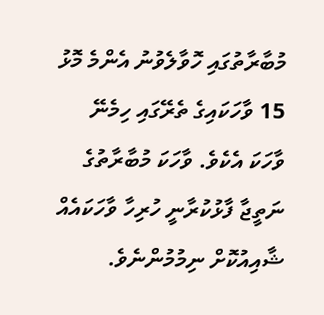މުބާރާތުގައި ހޮވާލެވުނު އެންމެ މޮޅު 15 ވާހަކައިގެ ތެރޭގައި ހިމެނޭ ވާހަކަ އެކެވެ. ވާހަކަ މުބާރާތުގެ ނަތީޖާ ފާޅުކުރާނީ ހުރިހާ ވާހަކައެއް ޝާއިއުކޮށް ނިމުމުންނެވެ.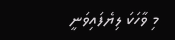މި ވާހަކަ ލިޔެފައިވަނީ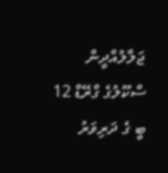ޖަލާލުއްދީން ސްކޫލުގެ ގްރޭޑް 12 ބީ ގެ ދަރިވަރު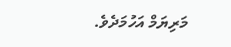މަރިޔަމް އަހުމަދެވެ.